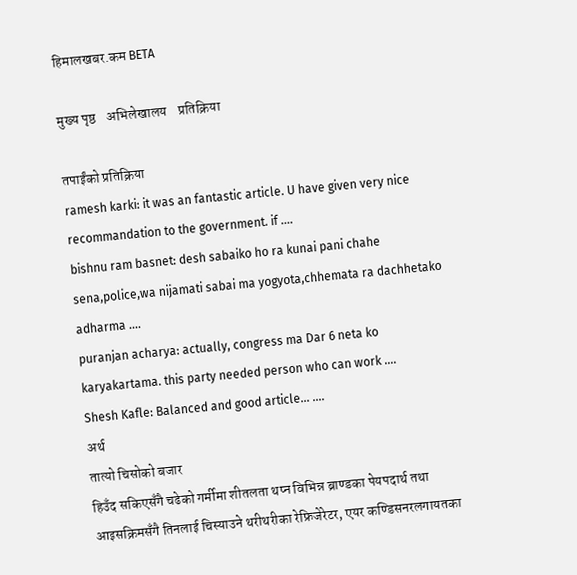हिमालखबर.कम BETA

मुख्य पृष्ठ    अभिलेखालय    प्रतिक्रिया

तपाईंको प्रतिक्रिया
ramesh karki: it was an fantastic article. U have given very nice recommandation to the government. if ....
bishnu ram basnet: desh sabaiko ho ra kunai pani chahe sena,police,wa nijamati sabai ma yogyota,chhemata ra dachhetako adharma ....
puranjan acharya: actually, congress ma Dar 6 neta ko karyakartama. this party needed person who can work ....
Shesh Kafle: Balanced and good article... ....
अर्थ
तात्यो चिसोको बजार
हिउँद सकिएसँगै चढेको गर्मीमा शीतलता थप्न विभिन्न ब्राण्डका पेयपदार्थ तथा आइसक्रिमसँगै तिनलाई चिस्याउने थरीथरीका रेफ्रिजेरेटर, एयर कण्डिसनरलगायतका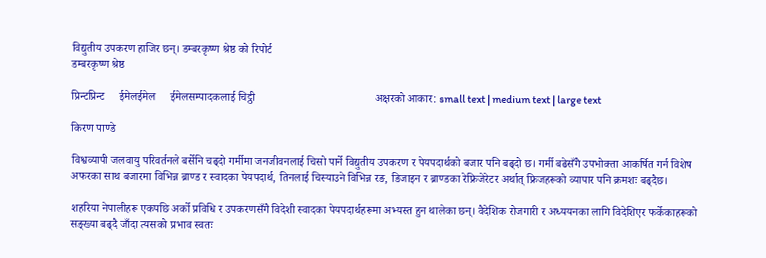विद्युतीय उपकरण हाजिर छन्। डम्बरकृष्ण श्रेष्ठ को रिपोर्ट
डम्बरकृष्ण श्रेष्ठ

प्रिन्टप्रिन्ट     ईमेलईमेल     ईमेलसम्पादकलाई चिट्ठी                                          अक्षरको आकार: small text | medium text | large text

किरण पाण्डे

विश्वव्यापी जलवायु परिवर्तनले बर्सेनि चढ्दो गर्मीमा जनजीवनलाई चिसो पार्ने विद्युतीय उपकरण र पेयपदार्थको बजार पनि बढ्दो छ। गर्मी बढेसँगै उपभोक्ता आकर्षित गर्न विशेष अफरका साथ बजारमा विभिन्न ब्राण्ड र स्वादका पेयपदार्थ, तिनलाई चिस्याउने विभिन्न रङ, डिजाइन र ब्राण्डका रेफ्रिजेरेटर अर्थात् फ्रिजहरूको व्यापार पनि क्रमशः बढ्दैछ।

शहरिया नेपालीहरू एकपछि अर्को प्रविधि र उपकरणसँगै विदेशी स्वादका पेयपदार्थहरूमा अभ्यस्त हुन थालेका छन्। वैदेशिक रोजगारी र अध्ययनका लागि विदेशिएर फर्केकाहरूको सङ्ख्या बढ्दै जाँदा त्यसको प्रभाव स्वतः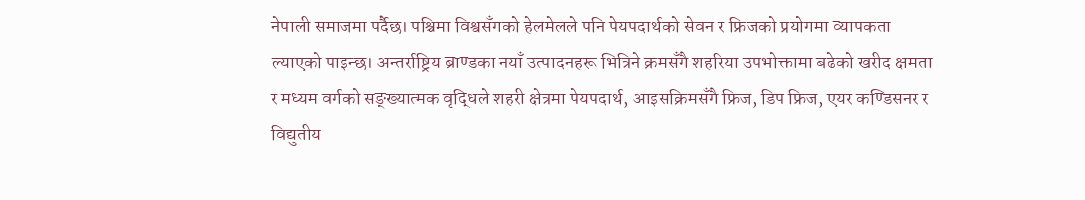नेपाली समाजमा पर्दैछ। पश्चिमा विश्वसँगको हेलमेलले पनि पेयपदार्थको सेवन र फ्रिजको प्रयोगमा व्यापकता ल्याएको पाइन्छ। अन्तर्राष्ट्रिय ब्राण्डका नयाँ उत्पादनहरू भित्रिने क्रमसँगै शहरिया उपभोक्तामा बढेको खरीद क्षमता र मध्यम वर्गको सङ्ख्यात्मक वृद्धिले शहरी क्षेत्रमा पेयपदार्थ, आइसक्रिमसँगै फ्रिज, डिप फ्रिज, एयर कण्डिसनर र विद्युतीय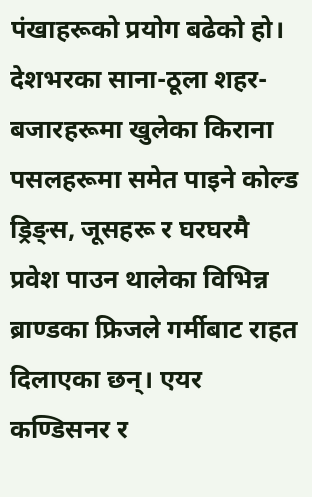पंखाहरूको प्रयोग बढेको हो। देशभरका साना-ठूला शहर-बजारहरूमा खुलेका किराना पसलहरूमा समेत पाइने कोल्ड ड्रिङ्स, जूसहरू र घरघरमै प्रवेश पाउन थालेका विभिन्न ब्राण्डका फ्रिजले गर्मीबाट राहत दिलाएका छन्। एयर कण्डिसनर र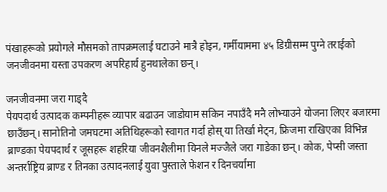पंखाहरूको प्रयोगले मौसमको तापक्रमलाई घटाउने मात्रै होइन, गर्मीयाममा ४५ डिग्रीसम्म पुग्ने तराईको जनजीवनमा यस्ता उपकरण अपरिहार्य हुनथालेका छन्।

जनजीवनमा जरा गाड्दै
पेयपदार्थ उत्पादक कम्पनीहरू व्यापार बढाउन जाडोयाम सकिन नपाउँदै मनै लोभ्याउने योजना लिएर बजारमा छाउँछन्। सानोतिनो जमघटमा अतिथिहरूको स्वागत गर्दा होस् या तिर्खा मेट्न, फ्रिजमा राखिएका विभिन्न ब्राण्डका पेयपदार्थ र जूसहरू शहरिया जीवनशैलीमा यिनले मज्जैले जरा गाडेका छन्। कोक, पेप्सी जस्ता अन्तर्राष्ट्रिय ब्राण्ड र तिनका उत्पादनलाई युवा पुस्ताले फेशन र दिनचर्यामा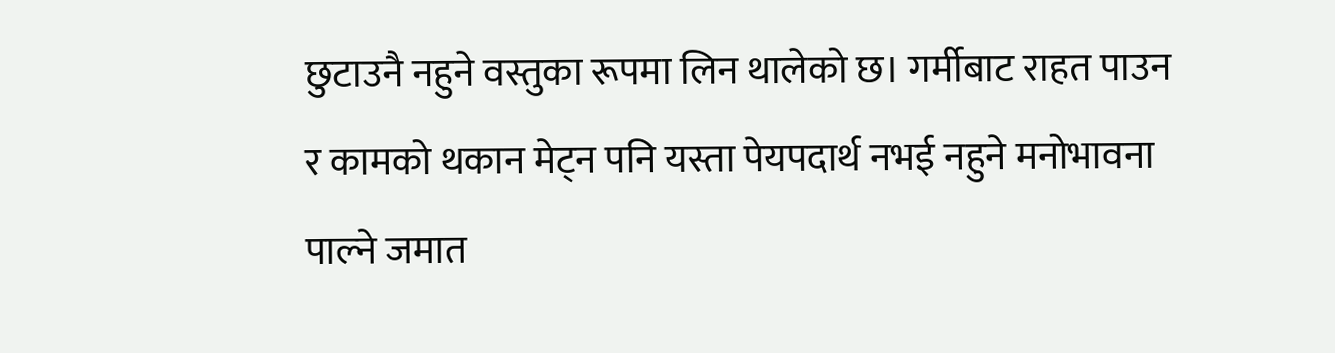छुटाउनै नहुने वस्तुका रूपमा लिन थालेको छ। गर्मीबाट राहत पाउन र कामको थकान मेट्न पनि यस्ता पेयपदार्थ नभई नहुने मनोभावना पाल्ने जमात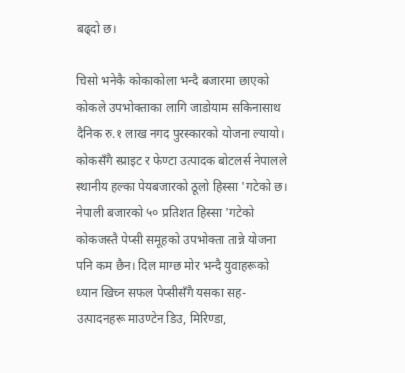बढ्दो छ।

चिसो भनेकै कोकाकोला भन्दै बजारमा छाएको कोकले उपभोक्ताका लागि जाडोयाम सकिनासाथ दैनिक रु.१ लाख नगद पुरस्कारको योजना ल्यायो। कोकसँगै स्प्राइट र फेण्टा उत्पादक बोटलर्स नेपालले स्थानीय हल्का पेयबजारको ठूलो हिस्सा 'गटेको छ। नेपाली बजारको ५० प्रतिशत हिस्सा 'गटेको कोकजस्तै पेप्सी समूहको उपभोक्ता तान्ने योजना पनि कम छैन। दिल माग्छ मोर भन्दै युवाहरूको ध्यान खिच्न सफल पेप्सीसँगै यसका सह-उत्पादनहरू माउण्टेन डिउ, मिरिण्डा,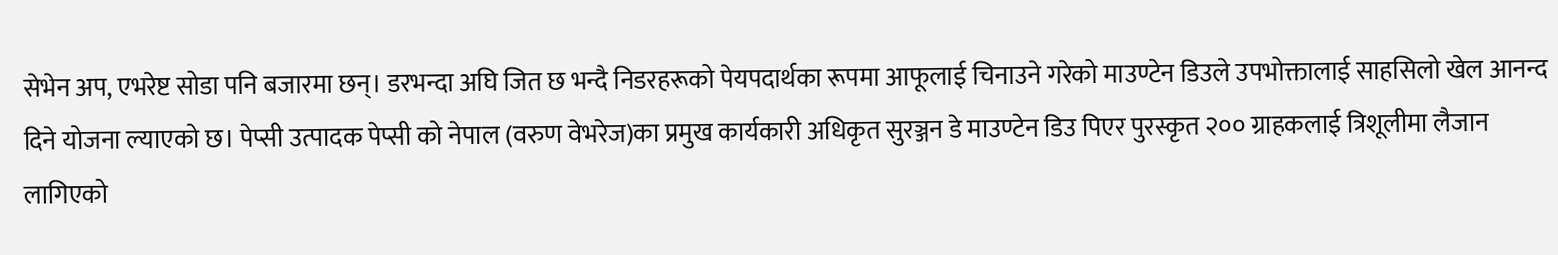सेभेन अप, एभरेष्ट सोडा पनि बजारमा छन्। डरभन्दा अघि जित छ भन्दै निडरहरूको पेयपदार्थका रूपमा आफूलाई चिनाउने गरेको माउण्टेन डिउले उपभोक्तालाई साहसिलो खेल आनन्द दिने योजना ल्याएको छ। पेप्सी उत्पादक पेप्सी को नेपाल (वरुण वेभरेज)का प्रमुख कार्यकारी अधिकृत सुरञ्जन डे माउण्टेन डिउ पिएर पुरस्कृत २०० ग्राहकलाई त्रिशूलीमा लैजान लागिएको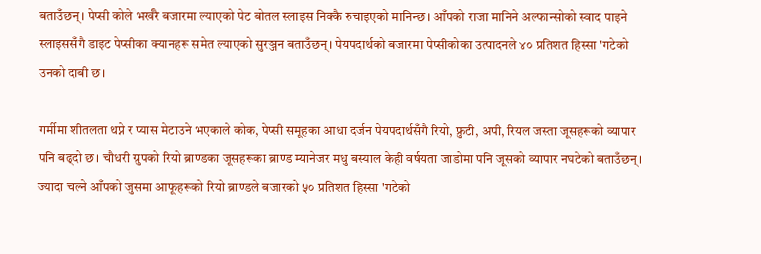बताउँछन्। पेप्सी कोले भर्खरै बजारमा ल्याएको पेट बोतल स्लाइस निक्कै रुचाइएको मानिन्छ। आँपको राजा मानिने अल्फान्सोको स्वाद पाइने स्लाइससँगै डाइट पेप्सीका क्यानहरू समेत ल्याएको सुरञ्जन बताउँछन्। पेयपदार्थको बजारमा पेप्सीकोका उत्पादनले ४० प्रतिशत हिस्सा 'गटेको उनको दाबी छ।

गर्मीमा शीतलता थप्ने र प्यास मेटाउने भएकाले कोक, पेप्सी समूहका आधा दर्जन पेयपदार्थसँगै रियो, फ्रुटी, अपी, रियल जस्ता जूसहरूको व्यापार पनि बढ्दो छ। चौधरी ग्रुपको रियो ब्राण्डका जूसहरूका ब्राण्ड म्यानेजर मधु बस्याल केही वर्षयता जाडोमा पनि जूसको व्यापार नघटेको बताउँछन्। ज्यादा चल्ने आँपको जुसमा आफूहरूको रियो ब्राण्डले बजारको ५० प्रतिशत हिस्सा 'गटेको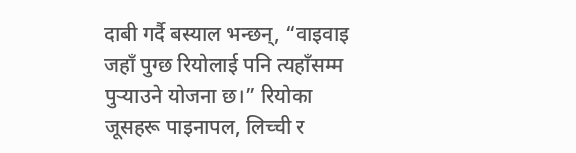दाबी गर्दै बस्याल भन्छन्, “वाइवाइ जहाँ पुग्छ रियोलाई पनि त्यहाँसम्म पुर्‍याउने योजना छ।” रियोका जूसहरू पाइनापल, लिच्ची र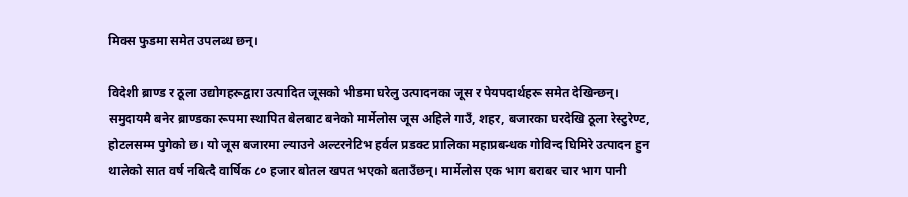मिक्स फुडमा समेत उपलब्ध छन्।

विदेशी ब्राण्ड र ठूला उद्योगहरूद्वारा उत्पादित जूसको भीडमा घरेलु उत्पादनका जूस र पेयपदार्थहरू समेत देखिन्छन्। समुदायमै बनेर ब्राण्डका रूपमा स्थापित बेलबाट बनेको मार्मेलोस जूस अहिले गाउँ, शहर, बजारका घरदेखि ठूला रेस्टुरेण्ट, होटलसम्म पुगेको छ। यो जूस बजारमा ल्याउने अल्टरनेटिभ हर्वल प्रडक्ट प्रालिका महाप्रबन्धक गोविन्द घिमिरे उत्पादन हुन थालेको सात वर्ष नबित्दै वार्षिक ८० हजार बोतल खपत भएको बताउँछन्। मार्मेलोस एक भाग बराबर चार भाग पानी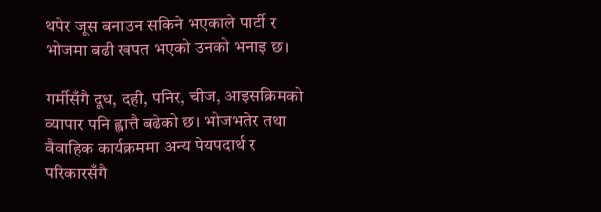थपेर जूस बनाउन सकिने भएकाले पार्टी र भोजमा बढी खपत भएको उनको भनाइ छ।

गर्मीसँगै दूध, दही, पनिर, चीज, आइसक्रिमको व्यापार पनि ह्वात्तै बढेको छ। भोजभतेर तथा वैवाहिक कार्यक्रममा अन्य पेयपदार्थ र परिकारसँगै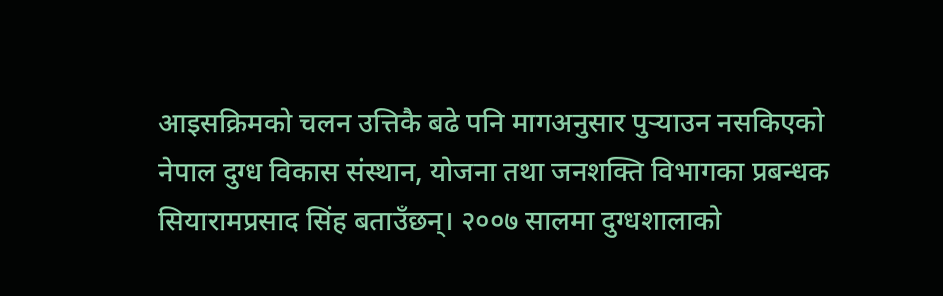आइसक्रिमको चलन उत्तिकै बढे पनि मागअनुसार पुर्‍याउन नसकिएको नेपाल दुग्ध विकास संस्थान, योजना तथा जनशक्ति विभागका प्रबन्धक सियारामप्रसाद सिंह बताउँछन्। २००७ सालमा दुग्धशालाको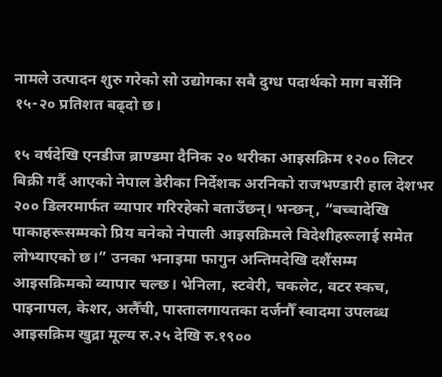नामले उत्पादन शुरु गरेको सो उद्योगका सबै दुग्ध पदार्थको माग बर्सेनि १५-२० प्रतिशत बढ्दो छ।

१५ वर्षदेखि एनडीज ब्राण्डमा दैनिक २० थरीका आइसक्रिम १२०० लिटर बिक्री गर्दै आएको नेपाल डेरीका निर्देशक अरनिको राजभण्डारी हाल देशभर २०० डिलरमार्फत व्यापार गरिरहेको बताउँछन्। भन्छन्, “बच्चादेखि पाकाहरूसम्मको प्रिय बनेको नेपाली आइसक्रिमले विदेशीहरूलाई समेत लोभ्याएको छ।” उनका भनाइमा फागुन अन्तिमदेखि दशैंसम्म आइसक्रिमको व्यापार चल्छ। भेनिला, स्टवेरी, चकलेट, वटर स्कच, पाइनापल, केशर, अलैँची, पास्तालगायतका दर्जनौँ स्वादमा उपलब्ध आइसक्रिम खुद्रा मूल्य रु.२५ देखि रु.१९००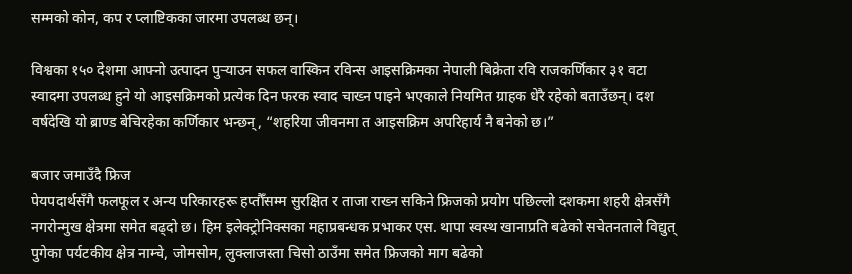सम्मको कोन, कप र प्लाष्टिकका जारमा उपलब्ध छन्।

विश्वका १५० देशमा आफ्नो उत्पादन पुर्‍याउन सफल वास्किन रविन्स आइसक्रिमका नेपाली बिक्रेता रवि राजकर्णिकार ३१ वटा स्वादमा उपलब्ध हुने यो आइसक्रिमको प्रत्येक दिन फरक स्वाद चाख्न पाइने भएकाले नियमित ग्राहक धेरै रहेको बताउँछन्। दश वर्षदेखि यो ब्राण्ड बेचिरहेका कर्णिकार भन्छन्, “शहरिया जीवनमा त आइसक्रिम अपरिहार्य नै बनेको छ।”

बजार जमाउँदै फ्रिज
पेयपदार्थसँगै फलफूल र अन्य परिकारहरू हप्तौँसम्म सुरक्षित र ताजा राख्न सकिने फ्रिजको प्रयोग पछिल्लो दशकमा शहरी क्षेत्रसँगै नगरोन्मुख क्षेत्रमा समेत बढ्दो छ। हिम इलेक्ट्रोनिक्सका महाप्रबन्धक प्रभाकर एस. थापा स्वस्थ खानाप्रति बढेको सचेतनताले विद्युत् पुगेका पर्यटकीय क्षेत्र नाम्चे, जोमसोम, लुक्लाजस्ता चिसो ठाउँमा समेत फ्रिजको माग बढेको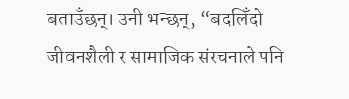बताउँछन्। उनी भन्छन्, “बदलिँदो जीवनशैली र सामाजिक संरचनाले पनि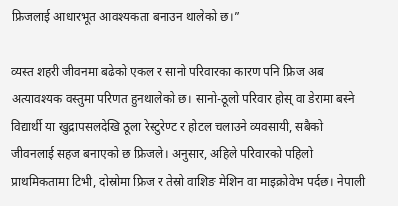फ्रिजलाई आधारभूत आवश्यकता बनाउन थालेको छ।”

व्यस्त शहरी जीवनमा बढेको एकल र सानो परिवारका कारण पनि फ्रिज अब अत्यावश्यक वस्तुमा परिणत हुनथालेको छ। सानो-ठूलो परिवार होस् वा डेरामा बस्ने विद्यार्थी या खुद्रापसलदेखि ठूला रेस्टुरेण्ट र होटल चलाउने व्यवसायी, सबैको जीवनलाई सहज बनाएको छ फ्रिजले। अनुसार, अहिले परिवारको पहिलो प्राथमिकतामा टिभी, दोस्रोमा फ्रिज र तेस्रो वाशिङ मेशिन वा माइक्रोवेभ पर्दछ। नेपाली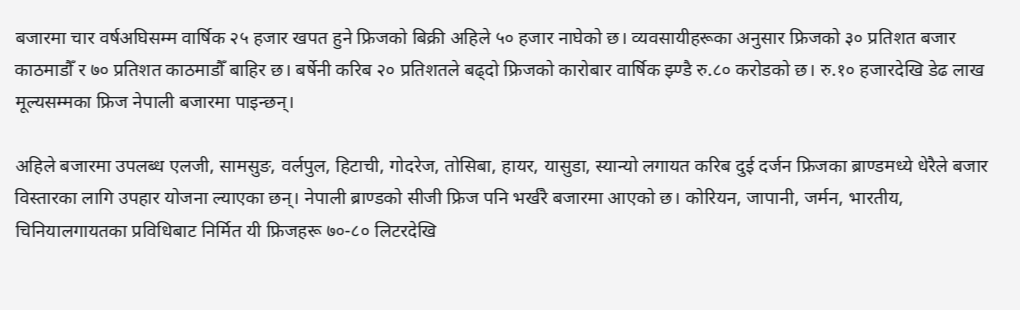बजारमा चार वर्षअघिसम्म वार्षिक २५ हजार खपत हुने फ्रिजको बिक्री अहिले ५० हजार नाघेको छ। व्यवसायीहरूका अनुसार फ्रिजको ३० प्रतिशत बजार काठमाडौँ र ७० प्रतिशत काठमाडौँ बाहिर छ। बर्षेनी करिब २० प्रतिशतले बढ्दो फ्रिजको कारोबार वार्षिक झ्ण्डै रु.८० करोडको छ। रु.१० हजारदेखि डेढ लाख मूल्यसम्मका फ्रिज नेपाली बजारमा पाइन्छन्।

अहिले बजारमा उपलब्ध एलजी, सामसुङ, वर्लपुल, हिटाची, गोदरेज, तोसिबा, हायर, यासुडा, स्यान्यो लगायत करिब दुई दर्जन फ्रिजका ब्राण्डमध्ये धेरैले बजार विस्तारका लागि उपहार योजना ल्याएका छन्। नेपाली ब्राण्डको सीजी फ्रिज पनि भर्खरै बजारमा आएको छ। कोरियन, जापानी, जर्मन, भारतीय, चिनियालगायतका प्रविधिबाट निर्मित यी फ्रिजहरू ७०-८० लिटरदेखि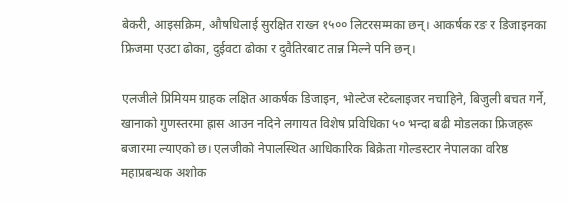बेकरी, आइसक्रिम, औषधिलाई सुरक्षित राख्न १५०० लिटरसम्मका छन्। आकर्षक रङ र डिजाइनका फ्रिजमा एउटा ढोका, दुईवटा ढोका र दुवैतिरबाट तान्न मिल्ने पनि छन्।

एलजीले प्रिमियम ग्राहक लक्षित आकर्षक डिजाइन, भोल्टेज स्टेब्लाइजर नचाहिने, बिजुली बचत गर्ने, खानाको गुणस्तरमा ह्रास आउन नदिने लगायत विशेष प्रविधिका ५० भन्दा बढी मोडलका फ्रिजहरू बजारमा ल्याएको छ। एलजीको नेपालस्थित आधिकारिक बिक्रेता गोल्डस्टार नेपालका वरिष्ठ महाप्रबन्धक अशोक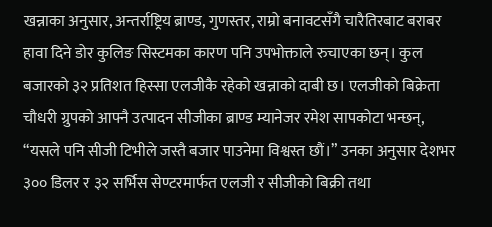खन्नाका अनुसार, अन्तर्राष्ट्रिय ब्राण्ड, गुणस्तर, राम्रो बनावटसँगै चारैतिरबाट बराबर हावा दिने डोर कुलिङ सिस्टमका कारण पनि उपभोक्ताले रुचाएका छन्। कुल बजारको ३२ प्रतिशत हिस्सा एलजीकै रहेको खन्नाको दाबी छ। एलजीको बिक्रेता चौधरी ग्रुपको आफ्नै उत्पादन सीजीका ब्राण्ड म्यानेजर रमेश सापकोटा भन्छन्, “यसले पनि सीजी टिभीले जस्तै बजार पाउनेमा विश्वस्त छौं।” उनका अनुसार देशभर ३०० डिलर र ३२ सर्भिस सेण्टरमार्फत एलजी र सीजीको बिक्री तथा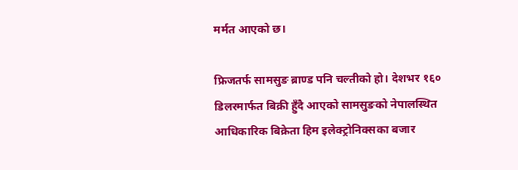मर्मत आएको छ।

फ्रिजतर्फ सामसुङ ब्राण्ड पनि चल्तीको हो। देशभर १६० डिलरमार्फत बिक्री हुँदै आएको सामसुङको नेपालस्थित आधिकारिक बिक्रेता हिम इलेक्ट्रोनिक्सका बजार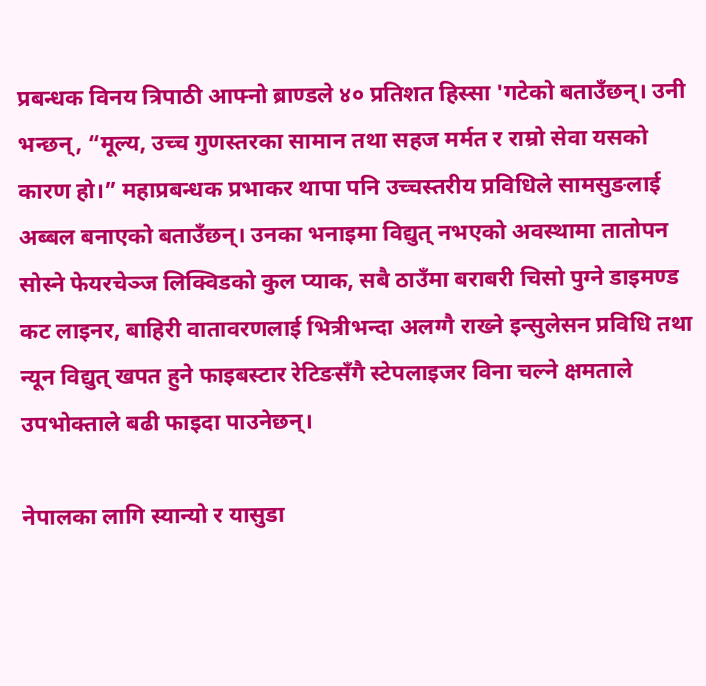प्रबन्धक विनय त्रिपाठी आफ्नो ब्राण्डले ४० प्रतिशत हिस्सा 'गटेको बताउँछन्। उनी भन्छन्, “मूल्य, उच्च गुणस्तरका सामान तथा सहज मर्मत र राम्रो सेवा यसको कारण हो।” महाप्रबन्धक प्रभाकर थापा पनि उच्चस्तरीय प्रविधिले सामसुङलाई अब्बल बनाएको बताउँछन्। उनका भनाइमा विद्युत् नभएको अवस्थामा तातोपन सोस्ने फेयरचेञ्ज लिक्विडको कुल प्याक, सबै ठाउँमा बराबरी चिसो पुग्ने डाइमण्ड कट लाइनर, बाहिरी वातावरणलाई भित्रीभन्दा अलग्गै राख्ने इन्सुलेसन प्रविधि तथा न्यून विद्युत् खपत हुने फाइबस्टार रेटिङसँगै स्टेपलाइजर विना चल्ने क्षमताले उपभोक्ताले बढी फाइदा पाउनेछन्।

नेपालका लागि स्यान्यो र यासुडा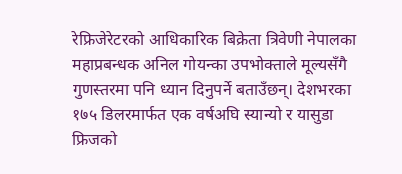रेफ्रिजेरेटरको आधिकारिक बिक्रेता त्रिवेणी नेपालका महाप्रबन्धक अनिल गोयन्का उपभोक्ताले मूल्यसँगै गुणस्तरमा पनि ध्यान दिनुपर्ने बताउँछन्। देशभरका १७५ डिलरमार्फत एक वर्षअघि स्यान्यो र यासुडा फ्रिजको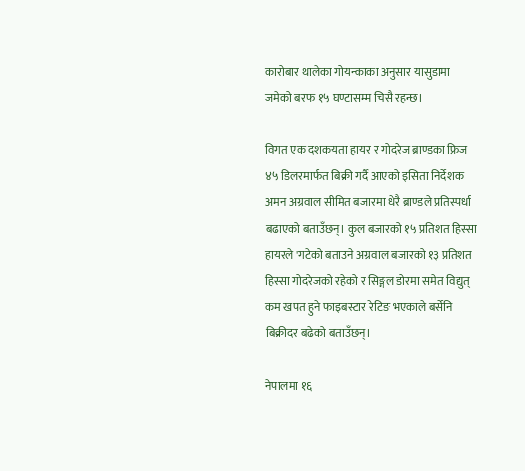कारोबार थालेका गोयन्काका अनुसार यासुडामा जमेको बरफ १५ घण्टासम्म चिसै रहन्छ।

विगत एक दशकयता हायर र गोदरेज ब्राण्डका फ्रिज ४५ डिलरमार्फत बिक्री गर्दै आएको इसिता निर्देशक अमन अग्रवाल सीमित बजारमा धेरै ब्राण्डले प्रतिस्पर्धा बढाएको बताउँछन्। कुल बजारको १५ प्रतिशत हिस्सा हायरले 'गटेको बताउने अग्रवाल बजारको १३ प्रतिशत हिस्सा गोदरेजको रहेको र सिङ्गल डोरमा समेत विद्युत् कम खपत हुने फाइबस्टार रेटिङ भएकाले बर्सेनि बिक्रीदर बढेको बताउँछन्।

नेपालमा १६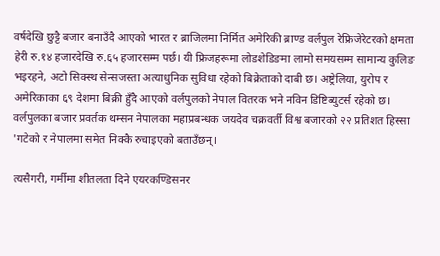वर्षदेखि छुट्टै बजार बनाउँदै आएको भारत र ब्राजिलमा निर्मित अमेरिकी ब्राण्ड वर्लपुल रेफ्रिजेरेटरको क्षमता हेरी रु.१४ हजारदेखि रु.६५ हजारसम्म पर्छ। यी फ्रिजहरूमा लोडशेडिङमा लामो समयसम्म सामान्य कुलिङ भइरहने, अटो सिक्स्थ सेन्सजस्ता अत्याधुनिक सुविधा रहेको बिक्रेताको दाबी छ। अष्ट्रेलिया, युरोप र अमेरिकाका ६९ देशमा बिक्री हुँदै आएको वर्लपुलको नेपाल वितरक भने नविन डिष्टिब्युटर्स रहेको छ। वर्लपुलका बजार प्रवर्तक थम्सन नेपालका महाप्रबन्धक जयदेव चक्रवर्ती विश्व बजारको २२ प्रतिशत हिस्सा 'गटेको र नेपालमा समेत निक्कै रुचाइएको बताउँछन्।

त्यसैगरी, गर्मीमा शीतलता दिने एयरकण्डिसनर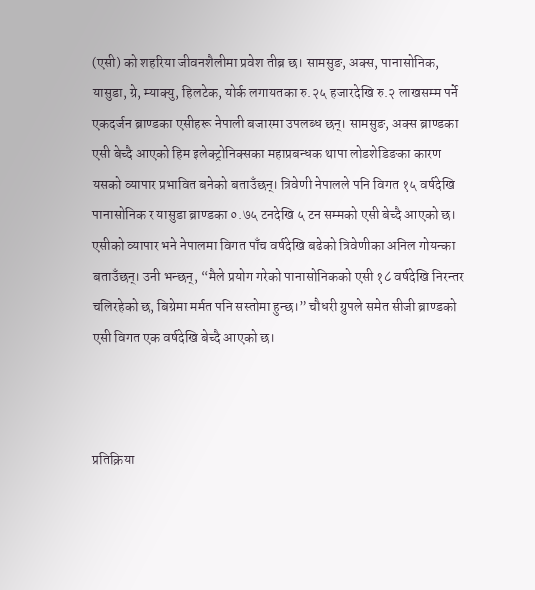(एसी) को शहरिया जीवनशैलीमा प्रवेश तीब्र छ। सामसुङ, अक्स, पानासोनिक, यासुडा, ग्रे, म्याक्यु, हिलटेक, योर्क लगायतका रु.२५ हजारदेखि रु.२ लाखसम्म पर्ने एकदर्जन ब्राण्डका एसीहरू नेपाली बजारमा उपलब्ध छन्। सामसुङ, अक्स ब्राण्डका एसी बेच्दै आएको हिम इलेक्ट्रोनिक्सका महाप्रबन्धक थापा लोडशेडिङका कारण यसको व्यापार प्रभावित बनेको बताउँछन्। त्रिवेणी नेपालले पनि विगत १५ वर्षदेखि पानासोनिक र यासुडा ब्राण्डका ०.७५ टनदेखि ५ टन सम्मको एसी बेच्दै आएको छ। एसीको व्यापार भने नेपालमा विगत पाँच वर्षदेखि बढेको त्रिवेणीका अनिल गोयन्का बताउँछन्। उनी भन्छन्, “मैले प्रयोग गरेको पानासोनिकको एसी १८ वर्षदेखि निरन्तर चलिरहेको छ, बिग्रेमा मर्मत पनि सस्तोमा हुन्छ।” चौधरी ग्रुपले समेत सीजी ब्राण्डको एसी विगत एक वर्षदेखि बेच्दै आएको छ।



प्रतिक्रिया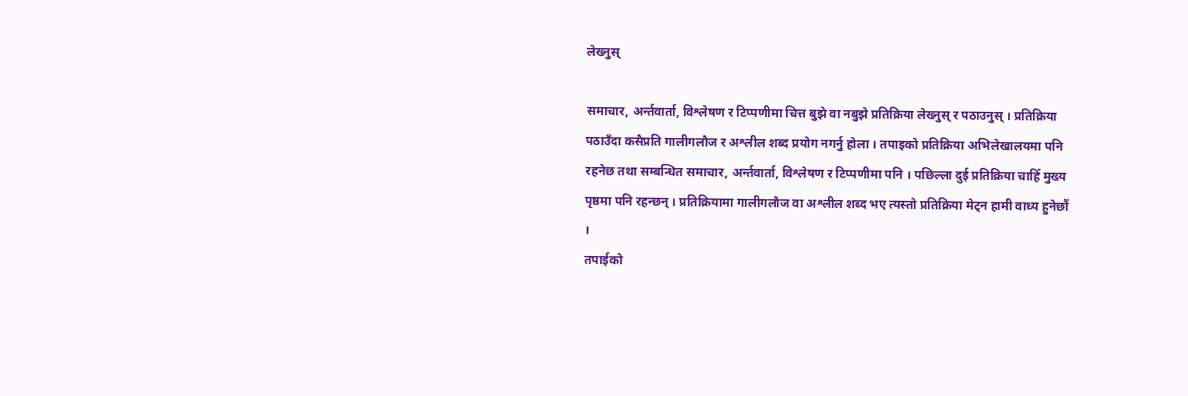लेख्नुस्

समाचार, अर्न्तवार्ता, विश्लेषण र टिप्पणीमा चित्त बुझे वा नबुझे प्रतिक्रिया लेख्नुस् र पठाउनुस् । प्रतिक्रिया पठाउँदा कसैप्रति गालीगलौज र अश्लील शब्द प्रयोग नगर्नु होला । तपाइको प्रतिक्रिया अभिलेखालयमा पनि रहनेछ तथा सम्बन्धित समाचार, अर्न्तवार्ता, विश्लेषण र टिप्पणीमा पनि । पछिल्ला दुई प्रतिक्रिया चाहिँ मुख्य पृष्ठमा पनि रहन्छन् । प्रतिक्रियामा गालीगलौज वा अश्लील शब्द भए त्यस्तो प्रतिक्रिया मेट्न हामी वाध्य हुनेछौं ।
तपाईको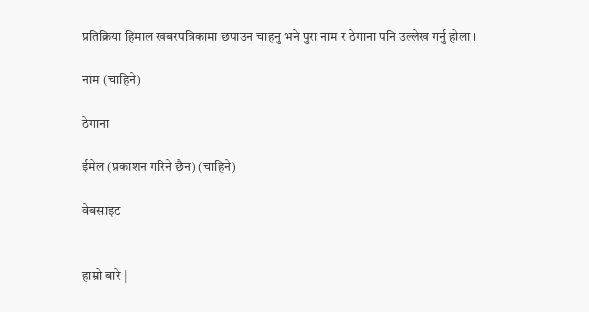प्रतिक्रिया हिमाल खबरपत्रिकामा छपाउन चाहनु भने पुरा नाम र ठेगाना पनि उल्लेख गर्नु होला ।

नाम (चाहिने)

ठेगाना

ईमेल (प्रकाशन गरिने छैन) (चाहिने)

वेबसाइट


हाम्रो बारे |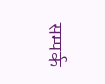सम्पर्क